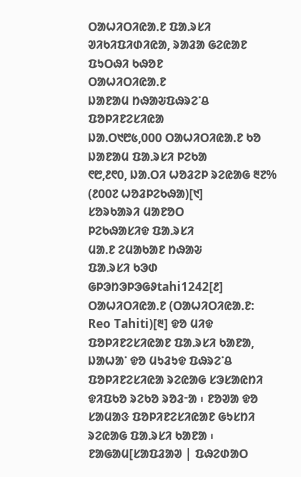ᱛᱟᱦᱤᱛᱤᱭᱟᱹᱱ ᱯᱟᱹᱨᱥᱤ
ᱣᱤᱠᱤᱯᱤᱰᱤᱭᱟ, ᱨᱟᱲᱟ ᱜᱮᱭᱟᱱ ᱯᱩᱛᱷᱤ ᱠᱷᱚᱱ
ᱛᱟᱦᱤᱛᱤᱭᱟᱹᱱ
ᱡᱟᱱᱟᱢ ᱴᱷᱟᱶᱯᱷᱨᱮᱸᱪ ᱯᱚᱞᱤᱱᱮᱥᱤᱭᱟ
ᱡᱟᱹᱛ᱑᱘᱕,᱐᱐᱐ ᱛᱟᱦᱤᱛᱤᱭᱟᱹᱱ ᱠᱚ
ᱡᱟᱱᱟᱢ ᱯᱟᱹᱨᱥᱤ ᱞᱮᱠᱟ
᱖᱘,᱒᱖᱐, ᱡᱟᱹᱛᱤ ᱦᱚᱲᱮᱞ ᱨᱮᱭᱟᱜ ᱓᱗% (᱒᱐᱐᱗ ᱦᱚᱲᱞᱮᱠᱷᱟ)[᱑]
ᱥᱚᱨᱠᱟᱨᱤ ᱢᱟᱱᱚᱛ
ᱞᱮᱠᱷᱟᱥᱤᱫ ᱯᱟᱹᱨᱥᱤ
ᱢᱟᱹᱱ ᱮᱢᱟᱠᱟᱱ ᱴᱷᱟᱶ
ᱯᱟᱹᱨᱥᱤ ᱠᱳᱰ
ᱜᱞᱳᱴᱳᱞᱳᱜᱽtahi1242[᱒]
ᱛᱟᱦᱤᱛᱤᱭᱟᱹᱱ (ᱛᱟᱦᱤᱛᱤᱭᱟᱹᱱ: Reo Tahiti)[᱓] ᱫᱚ ᱢᱤᱫ ᱯᱚᱞᱤᱱᱮᱥᱤᱭᱟᱱ ᱯᱟᱹᱨᱥᱤ ᱠᱟᱱᱟ, ᱡᱟᱦᱟᱸ ᱫᱚ ᱢᱩᱲᱩᱫ ᱯᱷᱨᱮᱸᱪ ᱯᱚᱞᱤᱱᱮᱥᱤᱭᱟ ᱨᱮᱭᱟᱜ ᱥᱳᱥᱟᱭᱴᱤ ᱫᱤᱯᱠᱚ ᱨᱮᱠᱚ ᱨᱚᱲᱼᱟ ᱾ ᱱᱚᱣᱟ ᱫᱚ ᱥᱟᱢᱟᱝ ᱯᱚᱞᱤᱱᱮᱥᱤᱭᱟᱱ ᱜᱩᱥᱴᱤ ᱨᱮᱭᱟᱜ ᱯᱟᱹᱨᱥᱤ ᱠᱟᱱᱟ ᱾
ᱱᱟᱜᱟᱢ[ᱥᱟᱯᱲᱟᱣ | ᱯᱷᱮᱰᱟᱛ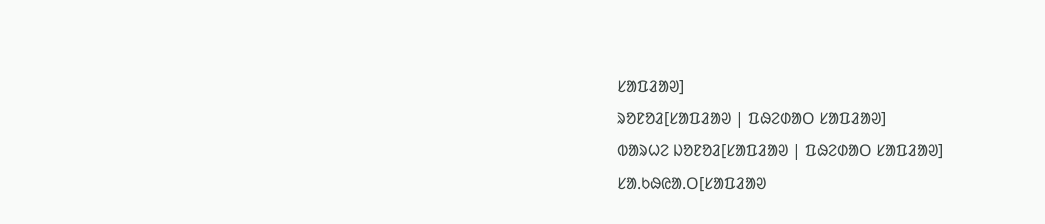ᱥᱟᱯᱲᱟᱣ]
ᱨᱚᱱᱚᱲ[ᱥᱟᱯᱲᱟᱣ | ᱯᱷᱮᱰᱟᱛ ᱥᱟᱯᱲᱟᱣ]
ᱵᱟᱨᱦᱮ ᱡᱚᱱᱚᱲ[ᱥᱟᱯᱲᱟᱣ | ᱯᱷᱮᱰᱟᱛ ᱥᱟᱯᱲᱟᱣ]
ᱥᱟᱹᱠᱷᱭᱟᱹᱛ[ᱥᱟᱯᱲᱟᱣ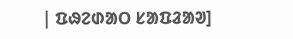| ᱯᱷᱮᱰᱟᱛ ᱥᱟᱯᱲᱟᱣ]